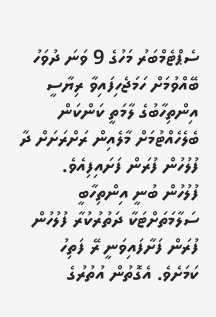ސެޕްޓެމްބަރު މަހުގެ 9 ވަނަ ދުވަހު ބޭއްވުމަށް ހަމަޖެހިފައިވާ ރިޔާސީ އިންތިހާބުގެ ލާމަތީ ކަންކަން ބެލެހެއްޓުމަށް މާލެއިން ރަށްރަށަށް ދާ ފުލުހުން ފުރަން ފަށައިފިއެވެ.
ފުލުހުން ބުނީ އިންތިހާބީ ސަލާމަތަށްޓަކާ ދަތުރުކުރާ ފުލުހުން ފުރަން ފަށާފައިވަނީ ރޭ ފަތިހު ކަމަށެވެ. އެގޮތުން އުތުރުގެ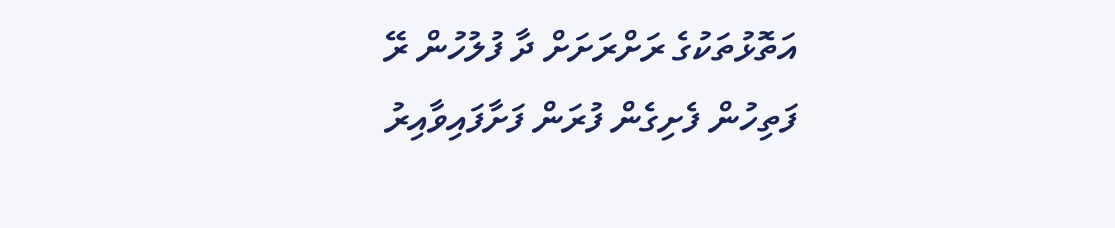އަތޮޅުތަކުގެ ރަށްރަށަށް ދާ ފުލުހުން ރޭ ފަތިހުން ފެށިގެން ފުރަން ފަށާފައިވާއިރު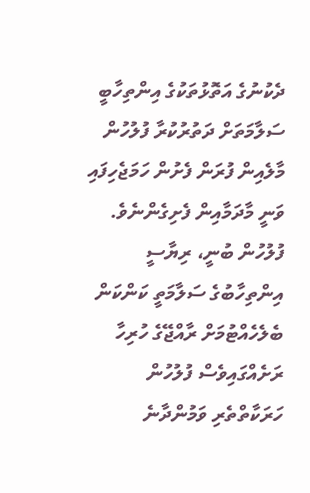ދެކުނުގެ އަތޮޅުތަކުގެ އިންތިހާބީ ސަލާމަތަށް ދަތުރުކުރާ ފުލުހުން މާލެއިން ފުރަން ފެށުން ހަމަޖެހިފައި ވަނީ މާދަމާއިން ފެށިގެންނެވެ.
ފުލުހުން ބުނީ، ރިޔާސީ އިންތިހާބުގެ ސަލާމަތީ ކަންކަން ބެލެހެއްޓުމަށް ރާއްޖޭގެ ހުރިހާ ރަށެއްގައިވެސް ފުލުހުން ހަރަކާތްތެރި ވަމުންދާނެ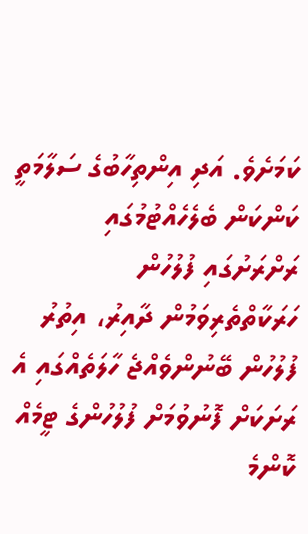ކަމަށެވެ. އަދި އިންތިހާބުގެ ސަލާމަތީ ކަންކަން ބެލެހެއްޓުމުގައި ރަށްރަށުގައި ފުލުހުން ހަރަކާތްތެރިވަމުން ދާއިރު، އިތުރު ފުލުހުން ބޭނުންވެއްޖެ ހާލަތެއްގައި އެ ރަށަކަށް ފޮނުވުމަށް ފުލުހުންގެ ޓީމެއް ކޮންމެ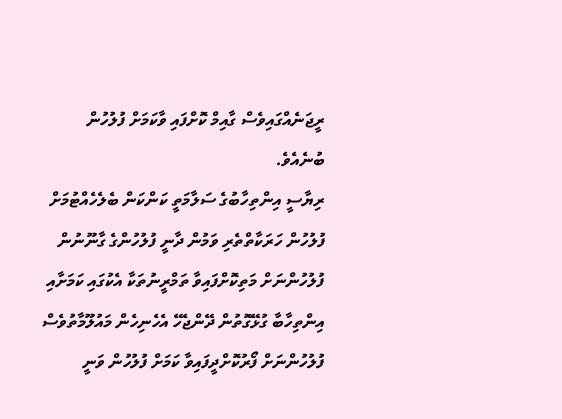ރީޖަނެއްގައިވެސް ގާއިމް ކޮށްފައި ވާކަމަށް ފުލުހުން ބުނެއެވެ.
ރިޔާސީ އިންތިހާބުގެ ސަލާމަތީ ކަންކަން ބެލެހެއްޓުމަށް ފުލުހުން ހަރަކާތްތެރި ވަމުން ދާނީ ފުލުހުންގެ ގާނޫނުން ފުލުހުންނަށް މަތިކޮށްފައިވާ ތަމްރީނުތަކާ އެކުގައި ކަމަށާއި އިންތިހާބާ ގުޅޭގޮތުން ދޭންޖެހޭ އެހެނިހެން މައުލޫމާތުވެސް ފުލުހުންނަށް ފޯރުކޮށްދީފައިވާ ކަމަށް ފުލުހުން ވަނީ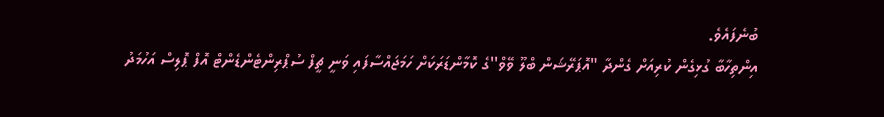ބުނެފައެވެ.
އިންތިހާބާ ގުޅިގެން ކުރިއަށް ގެންދާ "އޮޕަރޭޝަން ބްލޫ ވޭވް''ގެ ކޮމާންޑަރަކަށް ހަމަޖައްސާފައި ވަނީ ޗީފް ސުޕްރިންޓެންޑެންޓް އޮފް ޕޮލިސް އަހުމަދު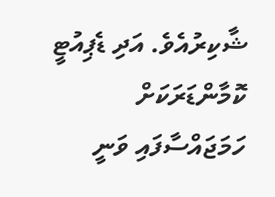ޝާކިރުއެވެ. އަދި ޑެޕިއުޓީ ކޮމާންޑަރަކަށް ހަމަޖައްސާފައި ވަނީ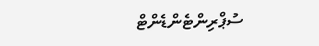ސުޕްރިންޓެންޑެންޓް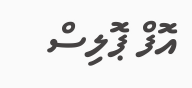އޮފް ޕޮލިސް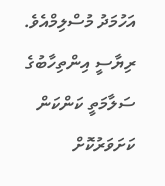އަހުމަދު މުސްލިމްއެވެ. ރިޔާސީ އިންތިހާބުގެ ސަލާމަތީ ކަންކަން ކަށަވަރުކޮށް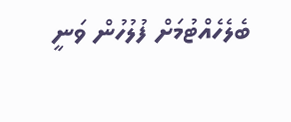ބެލެހެއްޓުމަށް ފުލުހުން ވަނީ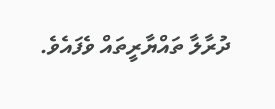ދުރާލާ ތައްޔާރީތައް ވެފައެވެ.